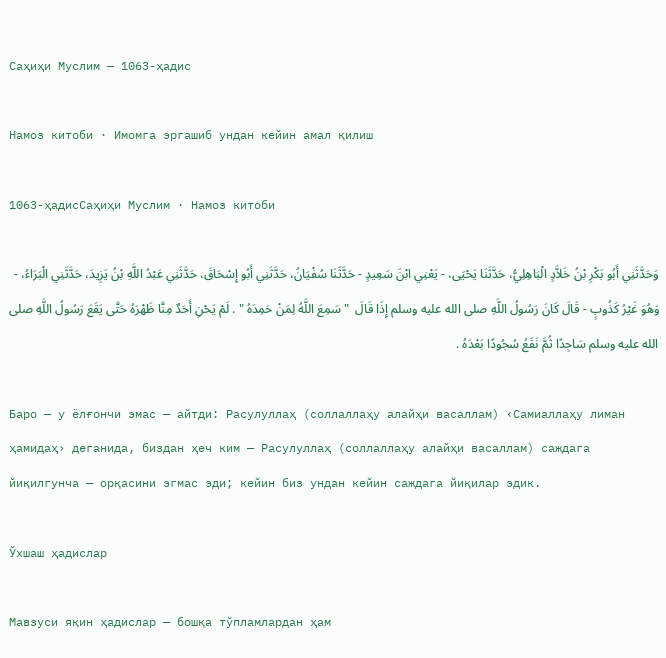Саҳиҳи Муслим — 1063-ҳадис

Намоз китоби · Имомга эргашиб ундан кейин амал қилиш

1063-ҳадисСаҳиҳи Муслим · Намоз китоби

وَحَدَّثَنِي أَبُو بَكْرِ بْنُ خَلاَّدٍ الْبَاهِلِيُّ، حَدَّثَنَا يَحْيَى، - يَعْنِي ابْنَ سَعِيدٍ - حَدَّثَنَا سُفْيَانُ، حَدَّثَنِي أَبُو إِسْحَاقَ، حَدَّثَنِي عَبْدُ اللَّهِ بْنُ يَزِيدَ، حَدَّثَنِي الْبَرَاءُ، - وَهُوَ غَيْرُ كَذُوبٍ - قَالَ كَانَ رَسُولُ اللَّهِ صلى الله عليه وسلم إِذَا قَالَ  " سَمِعَ اللَّهُ لِمَنْ حَمِدَهُ " . لَمْ يَحْنِ أَحَدٌ مِنَّا ظَهْرَهُ حَتَّى يَقَعَ رَسُولُ اللَّهِ صلى الله عليه وسلم سَاجِدًا ثُمَّ نَقَعُ سُجُودًا بَعْدَهُ .

Баро — у ёлғончи эмас — айтди: Расулуллаҳ (соллаллаҳу алайҳи васаллам) ‹Самиаллаҳу лиман ҳамидаҳ› деганида, биздан ҳеч ким — Расулуллаҳ (соллаллаҳу алайҳи васаллам) саждага йиқилгунча — орқасини эгмас эди; кейин биз ундан кейин саждага йиқилар эдик.

Ўхшаш ҳадислар

Мавзуси яқин ҳадислар — бошқа тўпламлардан ҳам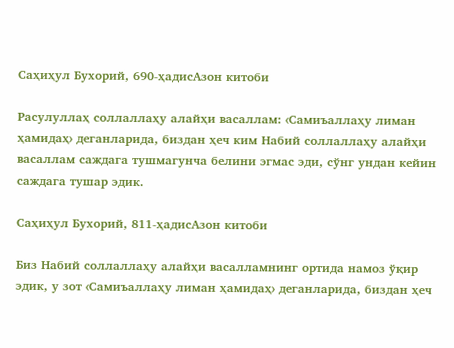Саҳиҳул Бухорий, 690-ҳадисАзон китоби

Расулуллаҳ соллаллаҳу алайҳи васаллам: ‹Самиъаллаҳу лиман ҳамидаҳ› деганларида, биздан ҳеч ким Набий соллаллаҳу алайҳи васаллам саждага тушмагунча белини эгмас эди, сўнг ундан кейин саждага тушар эдик.

Саҳиҳул Бухорий, 811-ҳадисАзон китоби

Биз Набий соллаллаҳу алайҳи васалламнинг ортида намоз ўқир эдик, у зот ‹Самиъаллаҳу лиман ҳамидаҳ› деганларида, биздан ҳеч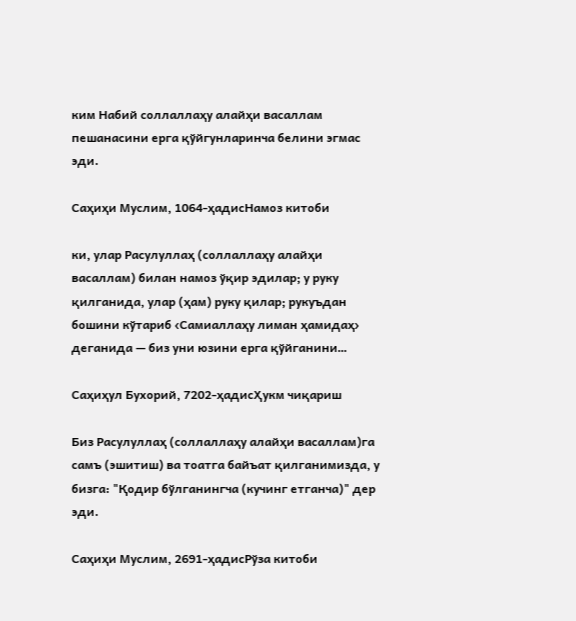ким Набий соллаллаҳу алайҳи васаллам пешанасини ерга қўйгунларинча белини эгмас эди.

Саҳиҳи Муслим, 1064-ҳадисНамоз китоби

ки, улар Расулуллаҳ (соллаллаҳу алайҳи васаллам) билан намоз ўқир эдилар; у руку қилганида, улар (ҳам) руку қилар; рукуъдан бошини кўтариб ‹Самиаллаҳу лиман ҳамидаҳ› деганида — биз уни юзини ерга қўйганини…

Саҳиҳул Бухорий, 7202-ҳадисҲукм чиқариш

Биз Расулуллаҳ (соллаллаҳу алайҳи васаллам)га самъ (эшитиш) ва тоатга байъат қилганимизда, у бизга: "Қодир бўлганингча (кучинг етганча)" дер эди.

Саҳиҳи Муслим, 2691-ҳадисРўза китоби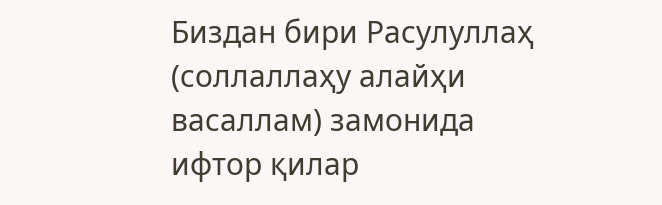Биздан бири Расулуллаҳ (соллаллаҳу алайҳи васаллам) замонида ифтор қилар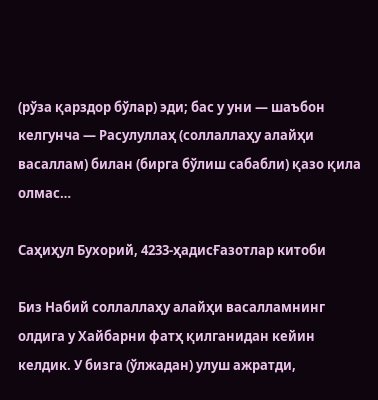(рўза қарздор бўлар) эди; бас у уни — шаъбон келгунча — Расулуллаҳ (соллаллаҳу алайҳи васаллам) билан (бирга бўлиш сабабли) қазо қила олмас…

Саҳиҳул Бухорий, 4233-ҳадисҒазотлар китоби

Биз Набий соллаллаҳу алайҳи васалламнинг олдига у Хайбарни фатҳ қилганидан кейин келдик. У бизга (ўлжадан) улуш ажратди,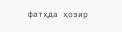фатҳда ҳозир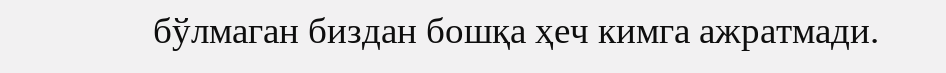бўлмаган биздан бошқа ҳеч кимга ажратмади.